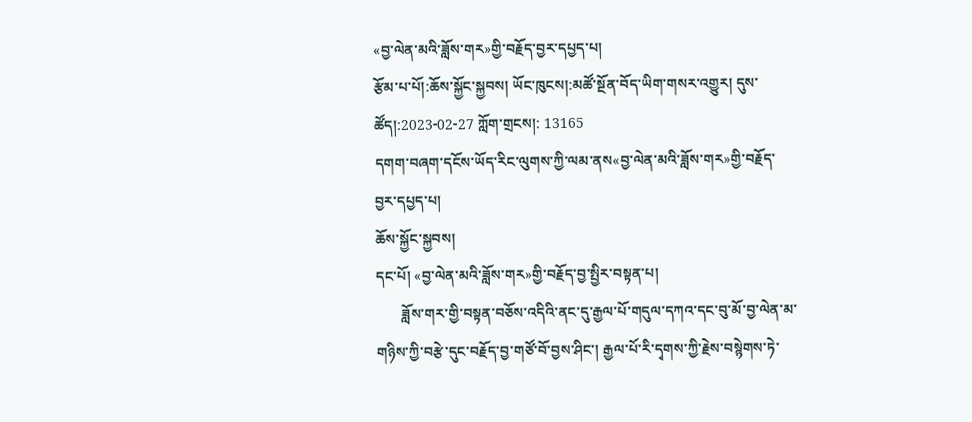«བྱ་ལེན་མའི་ཟློས་གར»གྱི་བརྗོད་བྱར་དཔྱད་པ།
རྩོམ་པ་པོ།:ཆོས་སྐྱོང་སྐྱབས། ཡོང་ཁུངས།:མཚོ་སྔོན་བོད་ཡིག་གསར་འགྱུར། དུས་ཚོད།:2023-02-27 ཀློག་གྲངས།: 13165
དགག་བཞག་དངོས་ཡོད་རིང་ལུགས་ཀྱི་ལམ་ནས«བྱ་ལེན་མའི་ཟློས་གར»གྱི་བརྗོད་བྱར་དཔྱད་པ།
ཆོས་སྐྱོང་སྐྱབས།
དང་པོ། «བྱ་ལེན་མའི་ཟློས་གར»གྱི་བརྗོད་བྱ་སྤྱིར་བསྟན་པ།
       ཟློས་གར་གྱི་བསྟན་བཅོས་འདིའི་ནང་དུ་རྒྱལ་པོ་གདུལ་དཀའ་དང་བུ་མོ་བྱ་ལེན་མ་གཉིས་ཀྱི་བརྩེ་དུང་བརྗོད་བྱ་གཙོ་བོ་བྱས་ཤིང་། རྒྱལ་པོ་རི་དྭགས་ཀྱི་རྗེས་བསྙེགས་ཏེ་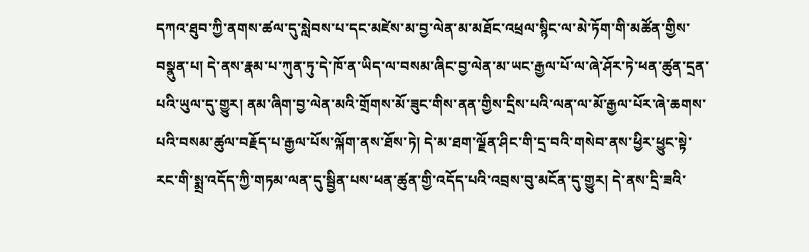དཀའ་ཐུབ་ཀྱི་ནགས་ཚལ་དུ་སླེབས་པ་དང་མཛེས་མ་བྱ་ལེན་མ་མཐོང་འཕྲལ་སྙིང་ལ་མེ་ཏོག་གི་མཚོན་གྱིས་བསྣུན་པ། དེ་ནས་རྣམ་པ་ཀུན་ཏུ་དེ་ཁོ་ན་ཡིད་ལ་བསམ་ཞིང་བྱ་ལེན་མ་ཡང་རྒྱལ་པོ་ལ་ཞེ་ཤོར་ཏེ་ཕན་ཚུན་དྲན་པའི་ཡུལ་དུ་གྱུར། ནམ་ཞིག་བྱ་ལེན་མའི་གྲོགས་མོ་ཟུང་གིས་ནན་གྱིས་དྲིས་པའི་ལན་ལ་མོ་རྒྱལ་པོར་ཞེ་ཆགས་པའི་བསམ་ཚུལ་བརྗོད་པ་རྒྱལ་པོས་ལྐོག་ནས་ཐོས་ཏེ། དེ་མ་ཐག་ལྗོན་ཤིང་གི་དྲ་བའི་གསེབ་ནས་ཕྱིར་ཕྱུང་སྟེ་རང་གི་སྨྲ་འདོད་ཀྱི་གཏམ་ལན་དུ་སྦྱིན་པས་ཕན་ཚུན་གྱི་འདོད་པའི་འབྲས་བུ་མངོན་དུ་གྱུར། དེ་ནས་དྲི་ཟའི་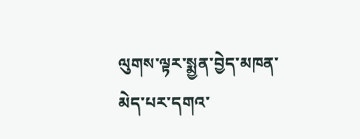ལུགས་ལྟར་སྨྱན་བྱེད་མཁན་མེད་པར་དགའ་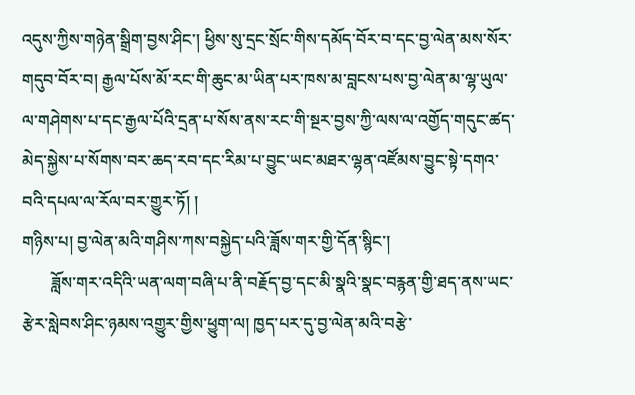འདུས་ཀྱིས་གཉེན་སྒྲིག་བྱས་ཤིང་། ཕྱིས་སུ་དྲང་སྲོང་གིས་དམོད་བོར་བ་དང་བྱ་ལེན་མས་སོར་གདུབ་བོར་བ། རྒྱལ་པོས་མོ་རང་གི་ཆུང་མ་ཡིན་པར་ཁས་མ་བླངས་པས་བྱ་ལེན་མ་ལྷ་ཡུལ་ལ་གཤེགས་པ་དང་རྒྱལ་པོའི་དྲན་པ་སོས་ནས་རང་གི་སྔར་བྱས་ཀྱི་ལས་ལ་འགྱོད་གདུང་ཚད་མེད་སྐྱེས་པ་སོགས་བར་ཆད་རབ་དང་རིམ་པ་བྱུང་ཡང་མཐར་ལྷན་འཛོམས་བྱུང་སྟེ་དགའ་བའི་དཔལ་ལ་རོལ་བར་གྱུར་ཏོ། །
གཉིས་པ། བྱ་ལེན་མའི་གཤིས་ཀས་བསྐྱེད་པའི་ཟློས་གར་གྱི་དོན་སྙིང་།
       ཟློས་གར་འདིའི་ཡན་ལག་བཞི་པ་ནི་བརྗོད་བྱ་དང་མི་སྣའི་སྣང་བརྙན་གྱི་ཐད་ནས་ཡང་རྩེར་སླེབས་ཤིང་ཉམས་འགྱུར་གྱིས་ཕྱུག་ལ། ཁྱད་པར་དུ་བྱ་ལེན་མའི་བརྩེ་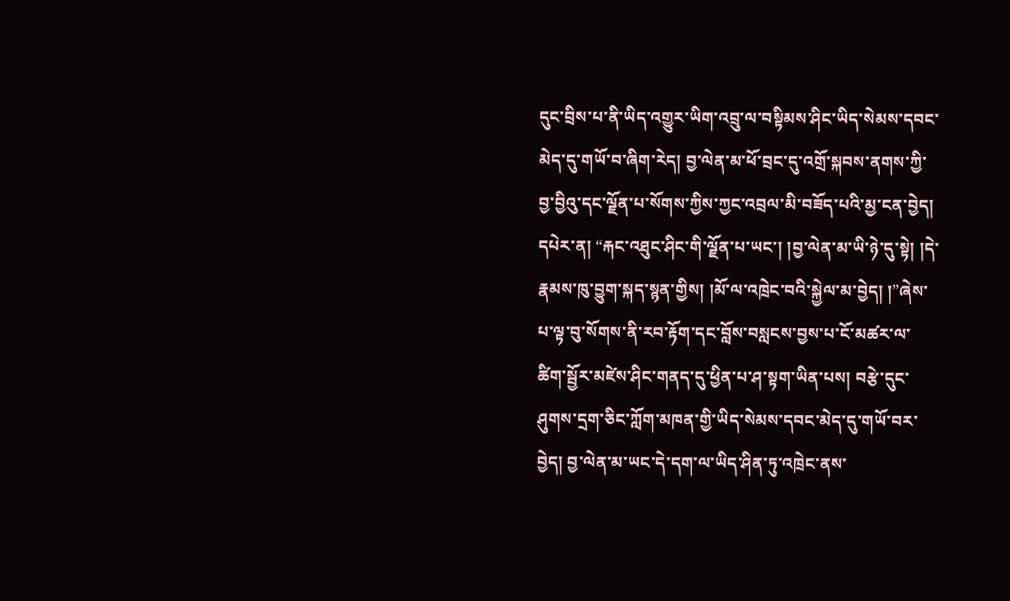དུང་བྲིས་པ་ནི་ཡིད་འགྱུར་ཡིག་འབྲུ་ལ་བསྟིམས་ཤིང་ཡིད་སེམས་དབང་མེད་དུ་གཡོ་བ་ཞིག་རེད། བྱ་ལེན་མ་ཕོ་བྲང་དུ་འགྲོ་སྐབས་ནགས་ཀྱི་བྱ་བྱིའུ་དང་ལྗོན་པ་སོགས་ཀྱིས་ཀྱང་འབྲལ་མི་བཟོད་པའི་མྱ་ངན་བྱེད། དཔེར་ན། “རྐང་འཐུང་ཤིང་གི་ལྗོན་པ་ཡང་། །བྱ་ལེན་མ་ཡི་ཉེ་དུ་སྟེ། །དེ་རྣམས་ཁུ་བྱུག་སྐད་སྙན་གྱིས། །མོ་ལ་འཁྲེང་བའི་སྐྱེལ་མ་བྱེད། །”ཞེས་པ་ལྟ་བུ་སོགས་ནི་རབ་རྟོག་དང་བློས་བསླངས་བྱས་པ་ངོ་མཚར་ལ་ཚིག་སྦྱོར་མཛེས་ཤིང་གནད་དུ་ཕྱིན་པ་ཤ་སྟག་ཡིན་པས། བརྩེ་དུང་ཤུགས་དྲག་ཅིང་ཀློག་མཁན་གྱི་ཡིད་སེམས་དབང་མེད་དུ་གཡོ་བར་བྱེད། བྱ་ལེན་མ་ཡང་དེ་དག་ལ་ཡིད་ཤིན་ཏུ་འཁྲེང་ནས་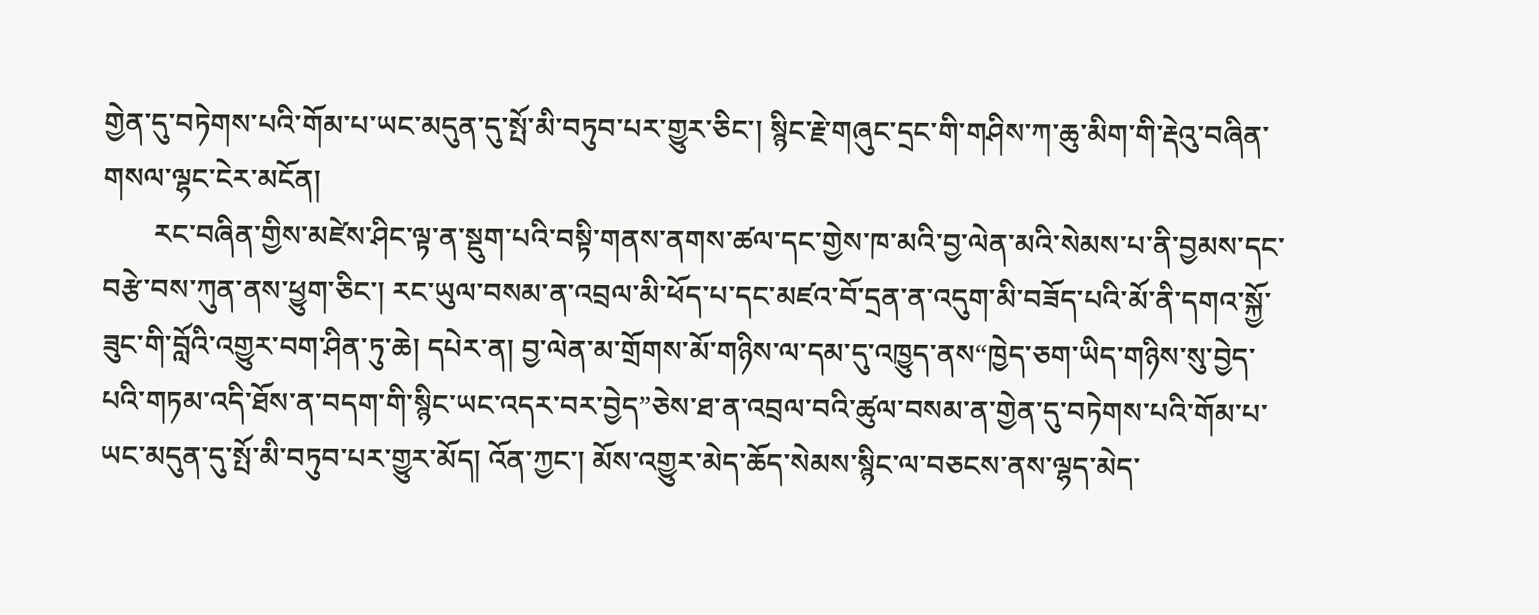གྱེན་དུ་བཏེགས་པའི་གོམ་པ་ཡང་མདུན་དུ་སྤོ་མི་བཏུབ་པར་གྱུར་ཅིང་། སྙིང་རྗེ་གཞུང་དྲང་གི་གཤིས་ཀ་ཆུ་མིག་གི་རྡེའུ་བཞིན་གསལ་ལྷང་ངེར་མངོན།
       རང་བཞིན་གྱིས་མཛེས་ཤིང་ལྟ་ན་སྡུག་པའི་བསྟི་གནས་ནགས་ཚལ་དང་གྱེས་ཁ་མའི་བྱ་ལེན་མའི་སེམས་པ་ནི་བྱམས་དང་བརྩེ་བས་ཀུན་ནས་ཕྱུག་ཅིང་། རང་ཡུལ་བསམ་ན་འབྲལ་མི་ཕོད་པ་དང་མཛའ་བོ་དྲན་ན་འདུག་མི་བཟོད་པའི་མོ་ནི་དགའ་སྐྱོ་ཟུང་གི་བློའི་འགྱུར་བག་ཤིན་ཏུ་ཆེ། དཔེར་ན། བྱ་ལེན་མ་གྲོགས་མོ་གཉིས་ལ་དམ་དུ་འཁྱུད་ནས“ཁྱེད་ཅག་ཡིད་གཉིས་སུ་བྱེད་པའི་གཏམ་འདི་ཐོས་ན་བདག་གི་སྙིང་ཡང་འདར་བར་བྱེད”ཅེས་ཐ་ན་འབྲལ་བའི་ཚུལ་བསམ་ན་གྱེན་དུ་བཏེགས་པའི་གོམ་པ་ཡང་མདུན་དུ་སྤོ་མི་བཏུབ་པར་གྱུར་མོད། འོན་ཀྱང་། མོས་འགྱུར་མེད་ཆོད་སེམས་སྙིང་ལ་བཅངས་ནས་ལྷད་མེད་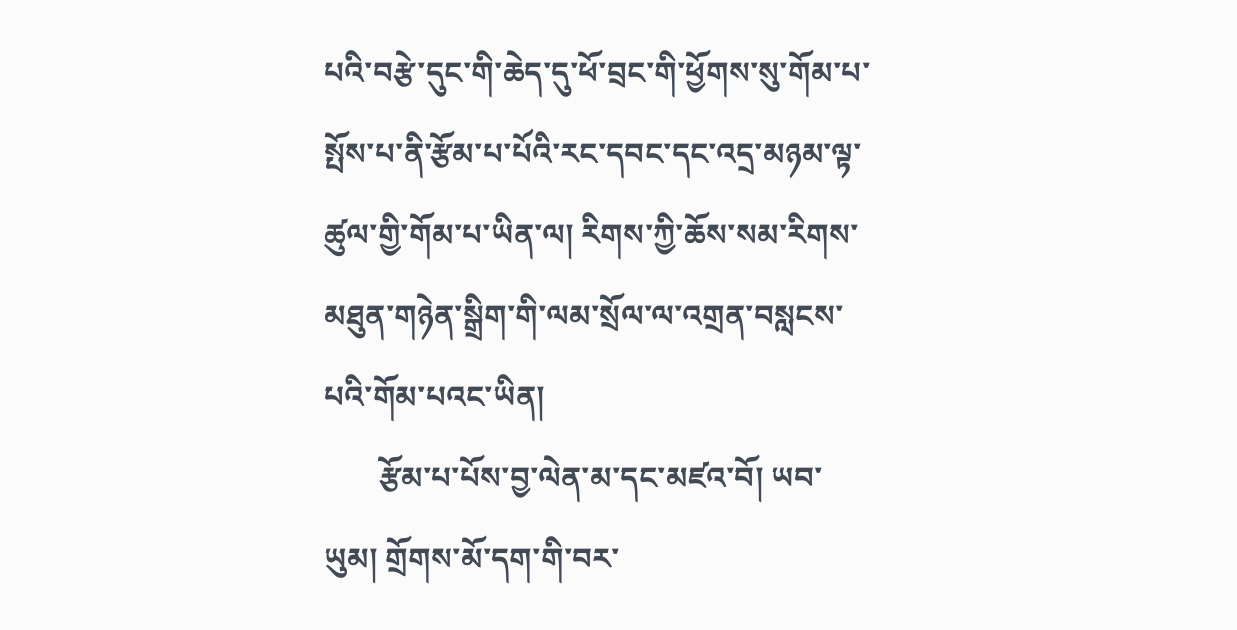པའི་བརྩེ་དུང་གི་ཆེད་དུ་ཕོ་བྲང་གི་ཕྱོགས་སུ་གོམ་པ་སྤོས་པ་ནི་རྩོམ་པ་པོའི་རང་དབང་དང་འདྲ་མཉམ་ལྟ་ཚུལ་གྱི་གོམ་པ་ཡིན་ལ། རིགས་ཀྱི་ཆོས་སམ་རིགས་མཐུན་གཉེན་སྒྲིག་གི་ལམ་སྲོལ་ལ་འགྲན་བསླངས་པའི་གོམ་པའང་ཡིན།
       རྩོམ་པ་པོས་བྱ་ལེན་མ་དང་མཛའ་བོ། ཡབ་ཡུམ། གྲོགས་མོ་དག་གི་བར་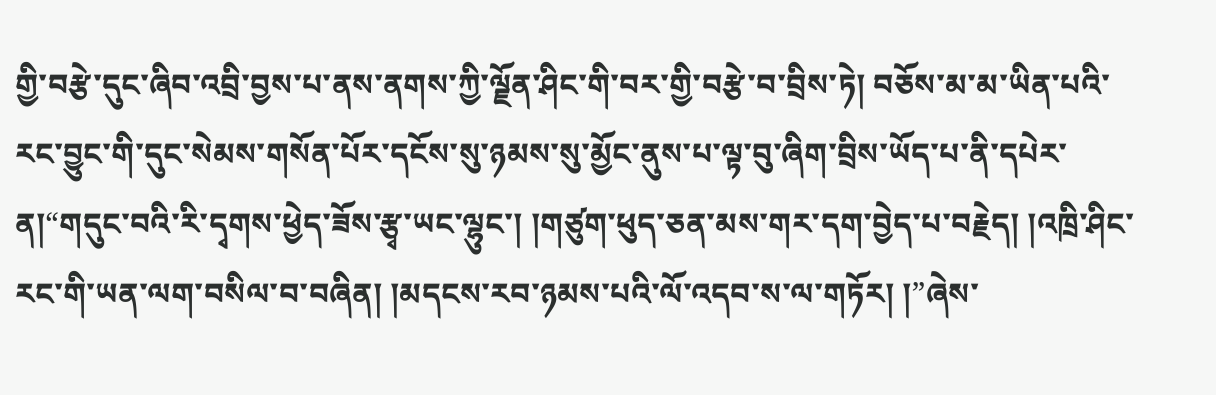གྱི་བརྩེ་དུང་ཞིབ་འབྲི་བྱས་པ་ནས་ནགས་ཀྱི་ལྗོན་ཤིང་གི་བར་གྱི་བརྩེ་བ་བྲིས་ཏེ། བཅོས་མ་མ་ཡིན་པའི་རང་བྱུང་གི་དུང་སེམས་གསོན་པོར་དངོས་སུ་ཉམས་སུ་མྱོང་ནུས་པ་ལྟ་བུ་ཞིག་བྲིས་ཡོད་པ་ནི་དཔེར་ན།“གདུང་བའི་རི་དྭགས་ཕྱེད་ཟོས་རྩྭ་ཡང་ལྷུང་། །གཙུག་ཕུད་ཅན་མས་གར་དག་བྱེད་པ་བརྗེད། །འཁྲི་ཤིང་རང་གི་ཡན་ལག་བསིལ་བ་བཞིན། །མདངས་རབ་ཉམས་པའི་ལོ་འདབ་ས་ལ་གཏོར། །”ཞེས་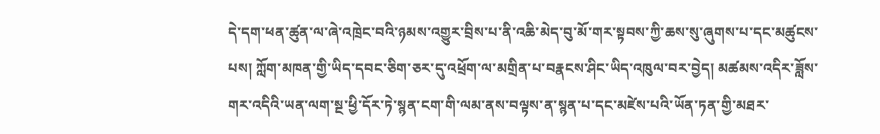དེ་དག་ཕན་ཚུན་ལ་ཞེ་འཁྲེང་བའི་ཉམས་འགྱུར་བྲིས་པ་ནི་འཆི་མེད་བུ་མོ་གར་སྟབས་ཀྱི་ཆས་སུ་ཞུགས་པ་དང་མཚུངས་པས། ཀློག་མཁན་གྱི་ཡིད་དབང་ཅིག་ཅར་དུ་འཕྲོག་ལ་མགྲིན་པ་བརྣངས་ཤིང་ཡིད་འཁུལ་བར་བྱེད། མཚམས་འདིར་ཟློས་གར་འདིའི་ཡན་ལག་སྔ་ཕྱི་དོར་ཏེ་སྙན་ངག་གི་ལམ་ནས་བལྟས་ན་སྙན་པ་དང་མཛེས་པའི་ཡོན་ཏན་གྱི་མཐར་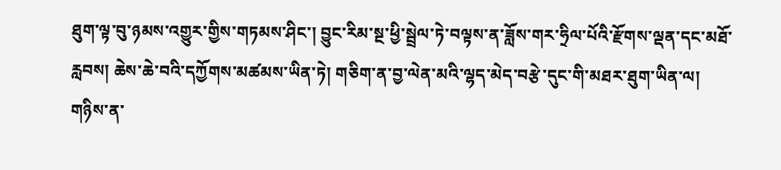ཐུག་ལྟ་བུ་ཉམས་འགྱུར་གྱིས་གཏམས་ཤིང་། བྱུང་རིམ་སྔ་ཕྱི་སྦྲེལ་ཏེ་བལྟས་ན་ཟློས་གར་ཧྲིལ་པོའི་རྫོགས་ལྡན་དང་མཐོ་རླབས། ཆེས་ཆེ་བའི་དཀྱོགས་མཚམས་ཡིན་ཏེ། གཅིག་ན་བྱ་ལེན་མའི་ལྷད་མེད་བརྩེ་དུང་གི་མཐར་ཐུག་ཡིན་ལ། གཉིས་ན་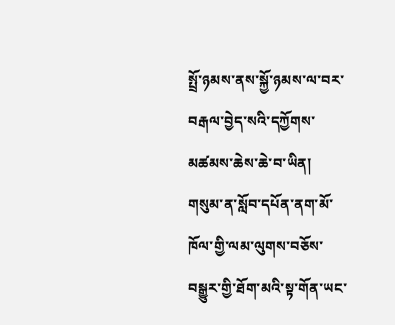སྤྲོ་ཉམས་ནས་སྐྱོ་ཉམས་ལ་བར་བརྒལ་བྱེད་སའི་དཀྱོགས་མཚམས་ཆེས་ཆེ་བ་ཡིན། གསུམ་ན་སློབ་དཔོན་ནག་མོ་ཁོལ་གྱི་ལམ་ལུགས་བཅོས་བསྒྱུར་གྱི་ཐོག་མའི་སྟ་གོན་ཡང་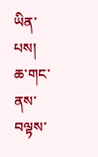ཡིན་པས། ཆ་གང་ནས་བལྟས་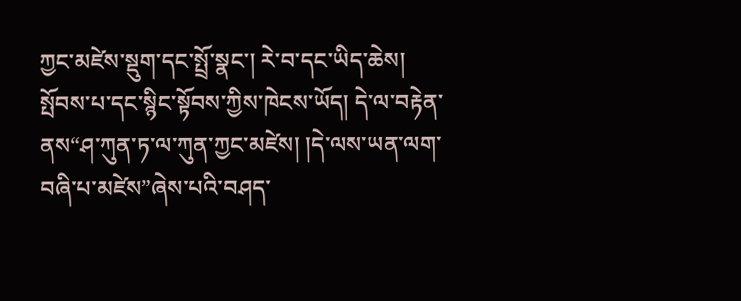ཀྱང་མཛེས་སྡུག་དང་སྤྲོ་སྣང་། རེ་བ་དང་ཡིད་ཆེས། སྤོབས་པ་དང་སྙིང་སྟོབས་ཀྱིས་ཁེངས་ཡོད། དེ་ལ་བརྟེན་ནས“ཤ་ཀུན་ཏ་ལ་ཀུན་ཀྱང་མཛེས། །དེ་ལས་ཡན་ལག་བཞི་པ་མཛེས”ཞེས་པའི་བཤད་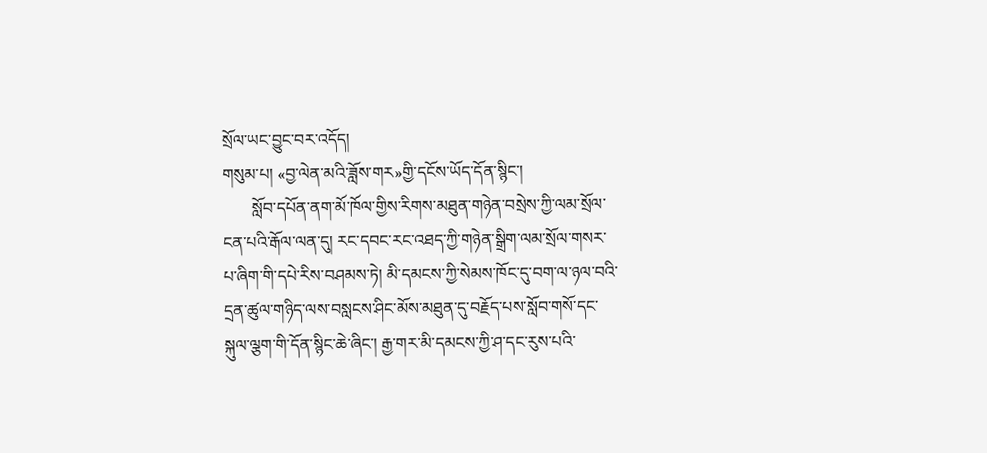སྲོལ་ཡང་བྱུང་བར་འདོད།
གསུམ་པ། «བྱ་ལེན་མའི་ཟློས་གར»གྱི་དངོས་ཡོད་དོན་སྙིང་།
       སློབ་དཔོན་ནག་མོ་ཁོལ་གྱིས་རིགས་མཐུན་གཉེན་བསྲེས་ཀྱི་ལམ་སྲོལ་ངན་པའི་རྒོལ་ལན་དུ། རང་དབང་རང་འཐད་ཀྱི་གཉེན་སྒྲིག་ལམ་སྲོལ་གསར་པ་ཞིག་གི་དཔེ་རིས་བཤམས་ཏེ། མི་དམངས་ཀྱི་སེམས་ཁོང་དུ་བག་ལ་ཉལ་བའི་དྲན་ཚུལ་གཉིད་ལས་བསླངས་ཤིང་མོས་མཐུན་དུ་བརྗོད་པས་སློབ་གསོ་དང་སྐུལ་ལྕག་གི་དོན་སྙིང་ཆེ་ཞིང་། རྒྱ་གར་མི་དམངས་ཀྱི་ཤ་དང་རུས་པའི་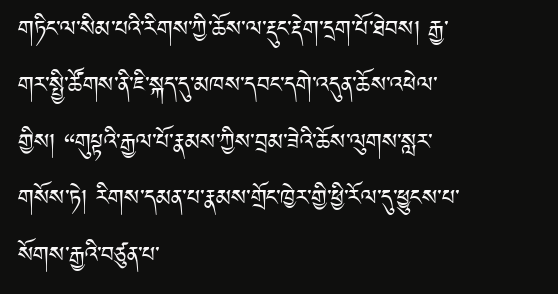གཏིང་ལ་སིམ་པའི་རིགས་ཀྱི་ཆོས་ལ་རྡུང་རྡེག་དྲག་པོ་ཐེབས། རྒྱ་གར་སྤྱི་ཚོགས་ནི་ཇི་སྐད་དུ་མཁས་དབང་དགེ་འདུན་ཆོས་འཕེལ་གྱིས། “གུཔྟའི་རྒྱལ་པོ་རྣམས་ཀྱིས་བྲམ་ཟེའི་ཆོས་ལུགས་སླར་གསོས་ཏེ། རིགས་དམན་པ་རྣམས་གྲོང་ཁྱེར་གྱི་ཕྱི་རོལ་དུ་ཕྱུངས་པ་སོགས་རྒྱའི་བཙུན་པ་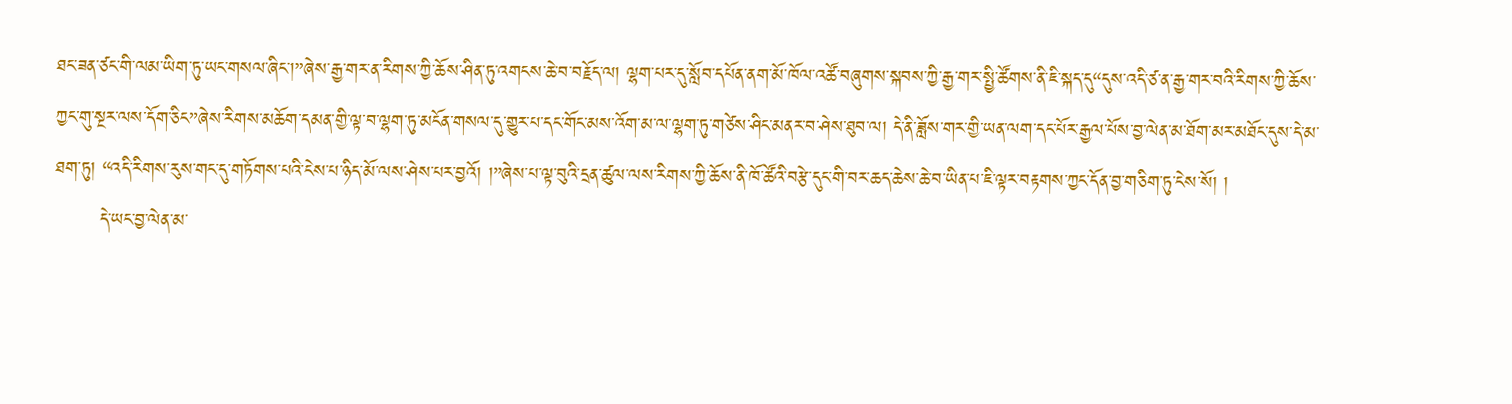ཐང་ཟན་ཙང་གི་ལམ་ཡིག་ཏུ་ཡང་གསལ་ཞིང་།”ཞེས་རྒྱ་གར་ན་རིགས་ཀྱི་ཆོས་ཤིན་ཏུ་འགངས་ཆེ་བ་བརྗོད་ལ། ལྷག་པར་དུ་སློབ་དཔོན་ནག་མོ་ཁོལ་འཚོ་བཞུགས་སྐབས་ཀྱི་རྒྱ་གར་སྤྱི་ཚོགས་ནི་ཇི་སྐད་དུ“དུས་འདི་ཙ་ན་རྒྱ་གར་བའི་རིགས་ཀྱི་ཆོས་ཀྱང་གུ་སྔར་ལས་དོག་ཅིང”ཞེས་རིགས་མཆོག་དམན་གྱི་ལྟ་བ་ལྷག་ཏུ་མངོན་གསལ་དུ་གྱུར་པ་དང་གོང་མས་འོག་མ་ལ་ལྷག་ཏུ་གཙེས་ཤིང་མནར་བ་ཤེས་ཐུབ་ལ། དེ་ནི་ཟློས་གར་གྱི་ཡན་ལག་དང་པོར་རྒྱལ་པོས་བྱ་ལེན་མ་ཐོག་མར་མཐོང་དུས་དེ་མ་ཐག་ཏུ། “འདི་རིགས་རུས་གང་དུ་གཏོགས་པའི་ངེས་པ་ཉིད་མོ་ལས་ཤེས་པར་བྱའོ། །”ཞེས་པ་ལྟ་བུའི་དྲན་ཚུལ་ལས་རིགས་ཀྱི་ཆོས་ནི་ཁོ་ཚོའི་བརྩེ་དུང་གི་བར་ཆད་ཆེས་ཆེ་བ་ཡིན་པ་ཇི་ལྟར་བརྟགས་ཀྱང་དོན་བྱ་གཅིག་ཏུ་ངེས་སོ། །
       དེ་ཡང་བྱ་ལེན་མ་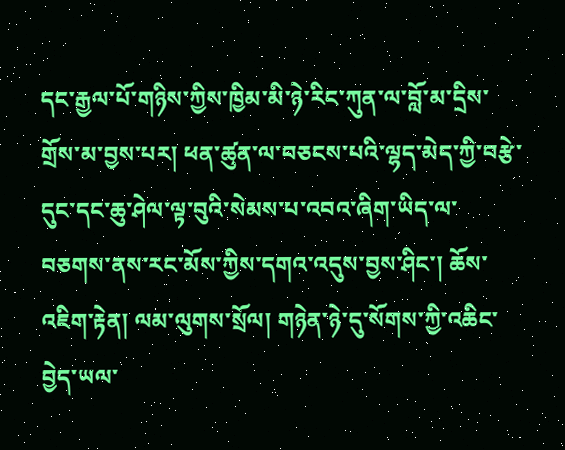དང་རྒྱལ་པོ་གཉིས་ཀྱིས་ཁྱིམ་མི་ཉེ་རིང་ཀུན་ལ་བློ་མ་དྲིས་གྲོས་མ་བྱས་པར། ཕན་ཚུན་ལ་བཅངས་པའི་ལྷད་མེད་ཀྱི་བརྩེ་དུང་དང་ཆུ་ཤེལ་ལྟ་བུའི་སེམས་པ་འབའ་ཞིག་ཡིད་ལ་བཅགས་ནས་རང་མོས་ཀྱིས་དགའ་འདུས་བྱས་ཤིང་། ཆོས་འཇིག་རྟེན། ལམ་ལུགས་སྲོལ། གཉེན་ཉེ་དུ་སོགས་ཀྱི་འཆིང་བྱེད་ཡལ་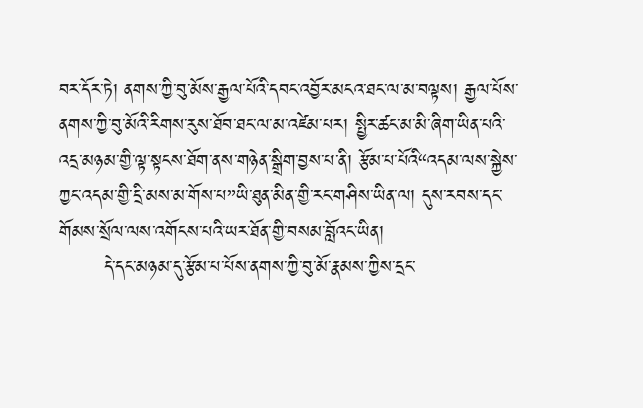བར་དོར་ཏེ། ནགས་ཀྱི་བུ་མོས་རྒྱལ་པོའི་དབང་འབྱོར་མངའ་ཐང་ལ་མ་བལྟས། རྒྱལ་པོས་ནགས་ཀྱི་བུ་མོའི་རིགས་རུས་ཐོབ་ཐང་ལ་མ་འཛེམ་པར། སྤྱིར་ཚང་མ་མི་ཞིག་ཡིན་པའི་འདྲ་མཉམ་གྱི་ལྟ་སྟངས་ཐོག་ནས་གཉེན་སྒྲིག་བྱས་པ་ནི། རྩོམ་པ་པོའི“འདམ་ལས་སྐྱེས་ཀྱང་འདམ་གྱི་དྲི་མས་མ་གོས་པ”ཡི་ཐུན་མིན་གྱི་རང་གཤིས་ཡིན་ལ། དུས་རབས་དང་གོམས་སྲོལ་ལས་འགོངས་པའི་ཡར་ཐོན་གྱི་བསམ་བློའང་ཡིན།
       དེ་དང་མཉམ་དུ་རྩོམ་པ་པོས་ནགས་ཀྱི་བུ་མོ་རྣམས་ཀྱིས་དྲང་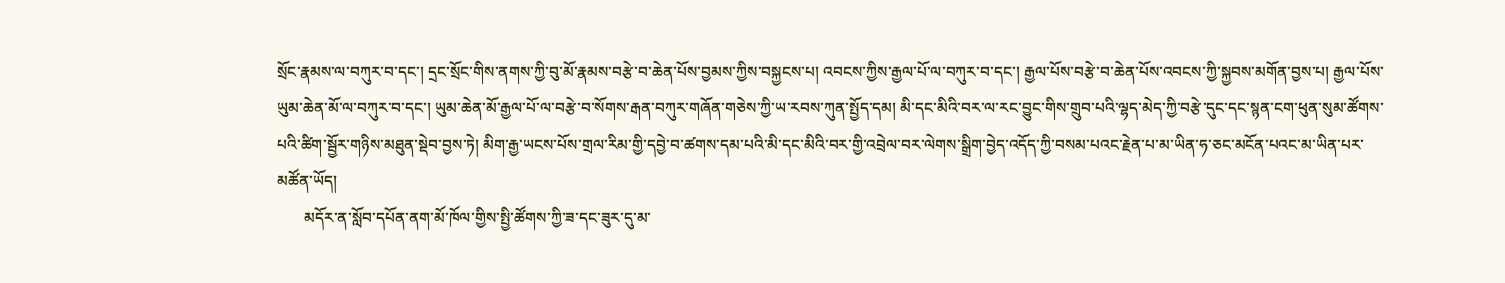སྲོང་རྣམས་ལ་བཀུར་བ་དང་། དྲང་སྲོང་གིས་ནགས་ཀྱི་བུ་མོ་རྣམས་བརྩེ་བ་ཆེན་པོས་བྱམས་ཀྱིས་བསྐྱངས་པ། འབངས་ཀྱིས་རྒྱལ་པོ་ལ་བཀུར་བ་དང་། རྒྱལ་པོས་བརྩེ་བ་ཆེན་པོས་འབངས་ཀྱི་སྐྱབས་མགོན་བྱས་པ། རྒྱལ་པོས་ཡུམ་ཆེན་མོ་ལ་བཀུར་བ་དང་། ཡུམ་ཆེན་མོ་རྒྱལ་པོ་ལ་བརྩེ་བ་སོགས་རྒན་བཀུར་གཞོན་གཅེས་ཀྱི་ཡ་རབས་ཀུན་སྤྱོད་དམ། མི་དང་མིའི་བར་ལ་རང་བྱུང་གིས་གྲུབ་པའི་ལྷད་མེད་ཀྱི་བརྩེ་དུང་དང་སྙན་ངག་ཕུན་སུམ་ཚོགས་པའི་ཚིག་སྦྱོར་གཉིས་མཐུན་སྡེབ་བྱས་ཏེ། མིག་རྒྱ་ཡངས་པོས་གྲལ་རིམ་གྱི་དབྱེ་བ་ཚགས་དམ་པའི་མི་དང་མིའི་བར་གྱི་འབྲེལ་བར་ལེགས་སྒྲིག་བྱེད་འདོད་ཀྱི་བསམ་པའང་རྗེན་པ་མ་ཡིན་ཧ་ཅང་མངོན་པའང་མ་ཡིན་པར་མཚོན་ཡོད།
       མདོར་ན་སློབ་དཔོན་ནག་མོ་ཁོལ་གྱིས་སྤྱི་ཚོགས་ཀྱི་ཟ་དང་ཟུར་དུ་མ་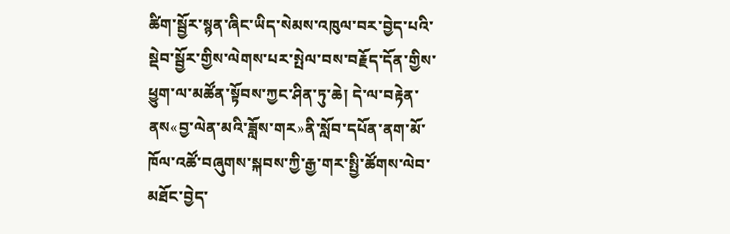ཚིག་སྦྱོར་སྙན་ཞིང་ཡིད་སེམས་འཁུལ་བར་བྱེད་པའི་སྡེབ་སྦྱོར་གྱིས་ལེགས་པར་སྤེལ་བས་བརྗོད་དོན་གྱིས་ཕྱུག་ལ་མཚོན་སྟོབས་ཀྱང་ཤིན་ཏུ་ཆེ། དེ་ལ་བརྟེན་ནས«བྱ་ལེན་མའི་ཟློས་གར»ནི་སློབ་དཔོན་ནག་མོ་ཁོལ་འཚོ་བཞུགས་སྐབས་ཀྱི་རྒྱ་གར་སྤྱི་ཚོགས་ལེབ་མཐོང་བྱེད་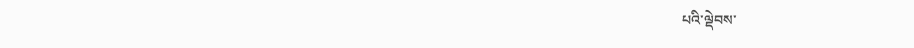པའི་ལྡེབས་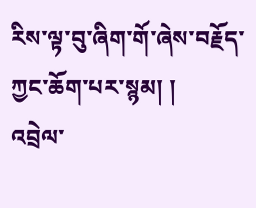རིས་ལྟ་བུ་ཞིག་གོ་ཞེས་བརྗོད་ཀྱང་ཆོག་པར་སྙམ། །
འབྲེལ་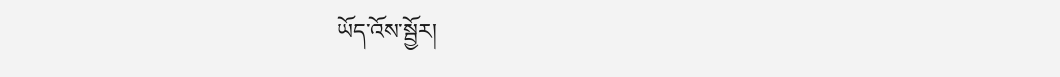ཡོད་འོས་སྦྱོར།